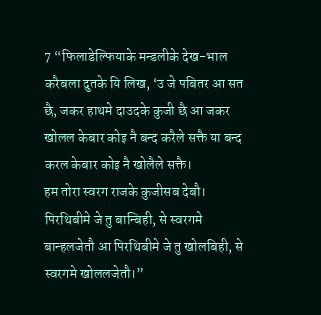7 “फिलाडेल्फियाके मन्डलीके देख-भाल करैबला दुतके यि लिख, ‘उ जे पबितर आ सत छै, जकर हाथमे दाउदके कुजी छै आ जकर खोलल केबार कोइ नै बन्द करैले सक्तै या बन्द करल केबार कोइ नै खोलैले सक्तै।
हम तोरा स्वरग राजके कुजीसब देबौ। पिरथिबीमे जे तु बान्बिही, से स्वरगमे बान्हलजेतौ आ पिरथिबीमे जे तु खोलबिही, से स्वरगमे खोललजेतौ।”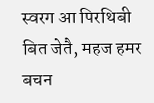स्वरग आ पिरथिबी बित जेतै, महज हमर बचन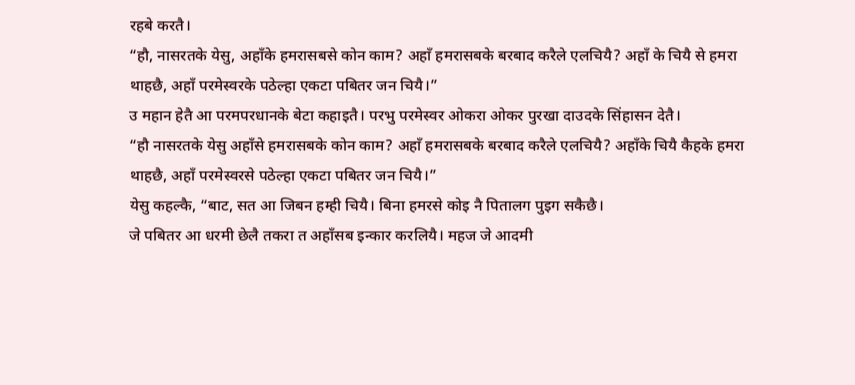रहबे करतै।
“हौ, नासरतके येसु, अहाँके हमरासबसे कोन काम? अहाँ हमरासबके बरबाद करैले एलचियै? अहाँ के चियै से हमरा थाहछै, अहाँ परमेस्वरके पठेल्हा एकटा पबितर जन चियै।”
उ महान हेतै आ परमपरधानके बेटा कहाइतै। परभु परमेस्वर ओकरा ओकर पुरखा दाउदके सिंहासन देतै।
“हौ नासरतके येसु अहाँसे हमरासबके कोन काम? अहाँ हमरासबके बरबाद करैले एलचियै? अहाँके चियै कैहके हमरा थाहछै, अहाँ परमेस्वरसे पठेल्हा एकटा पबितर जन चियै।”
येसु कहल्कै, “बाट, सत आ जिबन हम्ही चियै। बिना हमरसे कोइ नै पितालग पुइग सकैछै।
जे पबितर आ धरमी छेलै तकरा त अहाँसब इन्कार करलियै। महज जे आदमी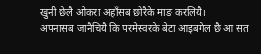खुनी छेलै ओकरा अहाँसब छोरैके माङ करलियै।
अपनासब जानैचियै कि परमेस्वरके बेटा आइबगेल छै आ सत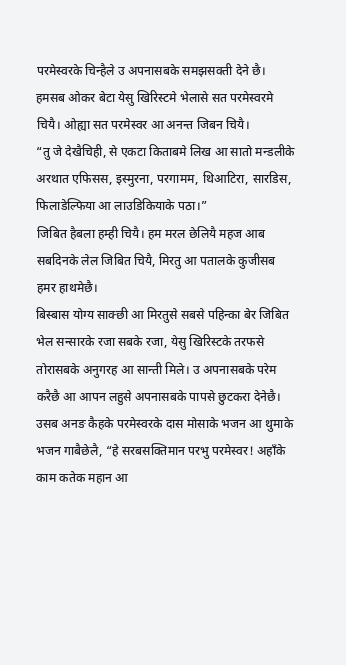परमेस्वरके चिन्हैले उ अपनासबके समझसक्ती देने छै। हमसब ओकर बेटा येसु खिरिस्टमे भेलासे सत परमेस्वरमे चियै। ओह्या सत परमेस्वर आ अनन्त जिबन चियै।
“तु जे देखैचिही, से एकटा किताबमे लिख आ सातो मन्डलीके अरथात एफिसस, इस्मुरना, परगामम, थिआटिरा, सारडिस, फिलाडेल्फिया आ लाउडिकियाके पठा।”
जिबित हैबला हम्ही चियै। हम मरल छेलियै महज आब सबदिनके लेल जिबित चियै, मिरतु आ पतालके कुजीसब हमर हाथमेछै।
बिस्बास योग्य साक्छी आ मिरतुसे सबसे पहिन्का बेर जिबित भेल सन्सारके रजा सबके रजा, येसु खिरिस्टके तरफसे तोरासबके अनुगरह आ सान्ती मिले। उ अपनासबके परेम करैछै आ आपन लहुसे अपनासबके पापसे छुटकरा देनेछै।
उसब अनङ कैहके परमेस्वरके दास मोसाके भजन आ थुमाके भजन गाबैछेलै, “हे सरबसक्तिमान परभु परमेस्वर! अहाँके काम कतेक महान आ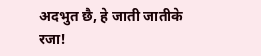अदभुत छै, हे जाती जातीके रजा!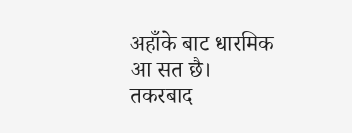अहाँके बाट धारमिक आ सत छै।
तकरबाद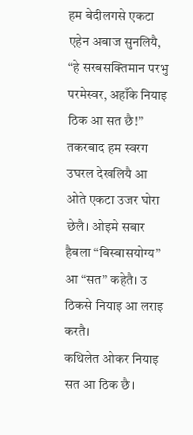हम बेदीलगसे एकटा एहेन अबाज सुनलियै, “हे सरबसक्तिमान परभु परमेस्वर, अहाँके नियाइ ठिक आ सत छै!”
तकरबाद हम स्वरग उघरल देखलियै आ ओते एकटा उजर घोरा छेलै। ओइमे सबार हैबला “बिस्बासयोग्य” आ “सत” कहेतै। उ ठिकसे नियाइ आ लराइ करतै।
कथिलेत ओकर नियाइ सत आ ठिक छै।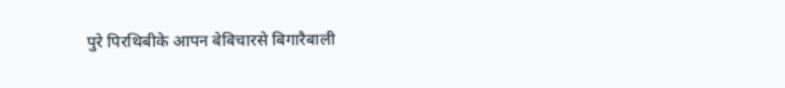पुरे पिरथिबीके आपन बेबिचारसे बिगारैबाली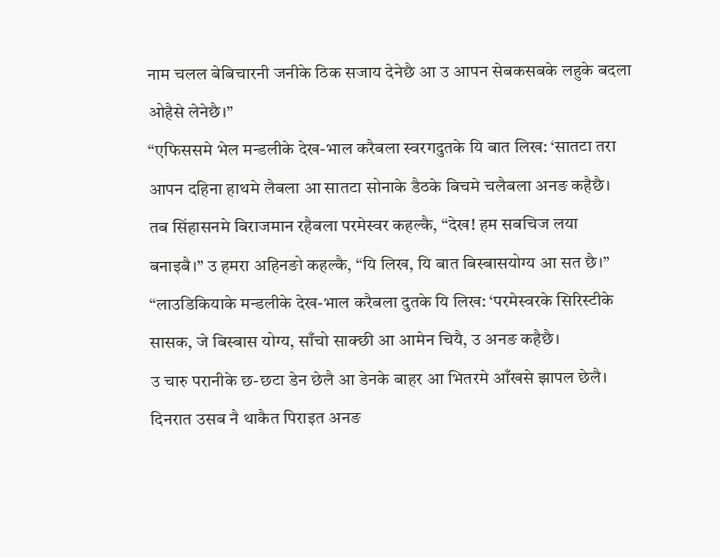नाम चलल बेबिचारनी जनीके ठिक सजाय देनेछै आ उ आपन सेबकसबके लहुके बदला ओहैसे लेनेछै।”
“एफिससमे भेल मन्डलीके देख-भाल करैबला स्वरगदुतके यि बात लिख: ‘सातटा तरा आपन दहिना हाथमे लैबला आ सातटा सोनाके डैठके बिचमे चलैबला अनङ कहैछै।
तब सिंहासनमे बिराजमान रहैबला परमेस्वर कहल्कै, “देख! हम सबचिज लया बनाइबै।” उ हमरा अहिनङो कहल्कै, “यि लिख, यि बात बिस्बासयोग्य आ सत छै।”
“लाउडिकियाके मन्डलीके देख-भाल करैबला दुतके यि लिख: ‘परमेस्वरके सिरिस्टीके सासक, जे बिस्बास योग्य, साँचो साक्छी आ आमेन चियै, उ अनङ कहैछै।
उ चारु परानीके छ-छटा डेन छेलै आ डेनके बाहर आ भितरमे आँखसे झापल छेलै। दिनरात उसब नै थाकैत पिराइत अनङ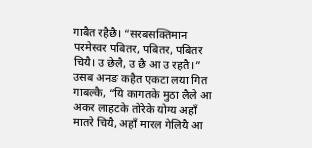गाबैत रहैछै। “सरबसक्तिमान परमेस्वर पबितर, पबितर, पबितर चियै। उ छेलै, उ छै आ उ रहतै।”
उसब अनङ कहैत एकटा लया गित गाबल्कै, “यि कागतके मुठा लैले आ अकर लाहटके तोरेके योग्य अहाँ मातरे चियै, अहाँ मारल गेलियै आ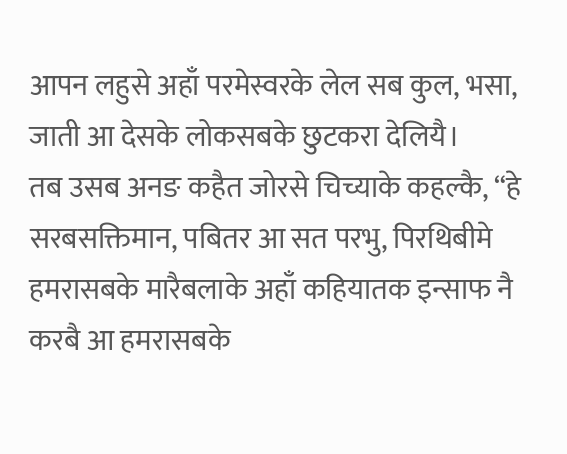आपन लहुसे अहाँ परमेस्वरके लेल सब कुल, भसा, जाती आ देसके लोकसबके छुटकरा देलियै।
तब उसब अनङ कहैत जोरसे चिच्याके कहल्कै, “हे सरबसक्तिमान, पबितर आ सत परभु, पिरथिबीमे हमरासबके मारैबलाके अहाँ कहियातक इन्साफ नै करबै आ हमरासबके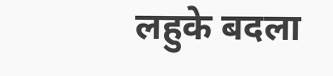लहुके बदला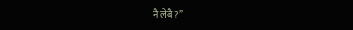नै लेबै?”